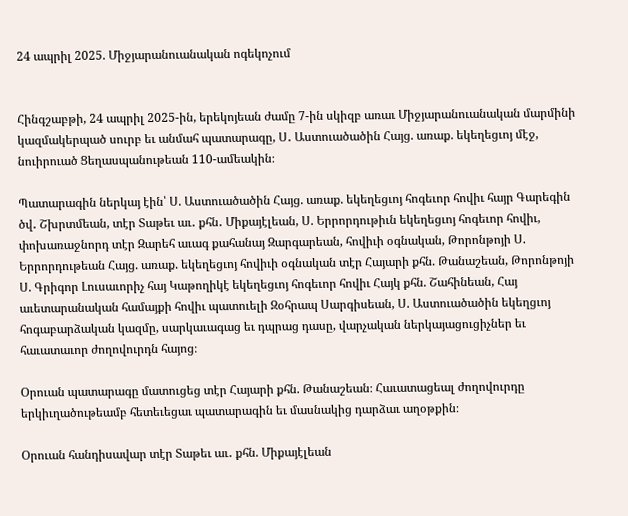24 ապրիլ 2025. Միջյարանուանական ոգեկոչում


Հինգշաբթի, 24 ապրիլ 2025-ին, երեկոյեան ժամը 7-ին սկիզբ առաւ Միջյարանուանական մարմինի կազմակերպած սուրբ եւ անմահ պատարագը, Ս․ Աստուածածին Հայց. առաք. եկեղեցւոյ մէջ, նուիրուած Ցեղասպանութեան 110-ամեակին։

Պատարագին ներկայ էին՝ Ս. Աստուածածին Հայց. առաք. եկեղեցւոյ հոգեւոր հովիւ հայր Գարեգին ծվ․ Շխրտմեան, տէր Տաթեւ աւ․ քհն․ Միքայէլեան, Ս. Երրորդութիւն եկեղեցւոյ հոգեւոր հովիւ, փոխառաջնորդ տէր Զարեհ աւագ քահանայ Զարգարեան, հովիւի օգնական, Թորոնթոյի Ս. Երրորդութեան Հայց. առաք. եկեղեցւոյ հովիւի օգնական տէր Հայարի քհն. Թանաշեան, Թորոնթոյի Ս. Գրիգոր Լուսաւորիչ հայ Կաթողիկէ եկեղեցւոյ հոգեւոր հովիւ Հայկ քհն. Շահինեան, Հայ աւետարանական համայքի հովիւ պատուելի Զօհրապ Սարգիսեան, Ս. Աստուածածին եկեղցւոյ հոգաբարձական կազմը, սարկաւագաց եւ դպրաց դասը, վարչական ներկայացուցիչներ եւ հաւատաւոր ժողովուրդն հայոց։

Օրուան պատարագը մատուցեց տէր Հայարի քհն. Թանաշեան։ Հաւատացեալ ժողովուրդը երկիւղածութեամբ հետեւեցաւ պատարագին եւ մասնակից դարձաւ աղօթքին։

Օրուան հանդիսավար տէր Տաթեւ աւ․ քհն. Միքայէլեան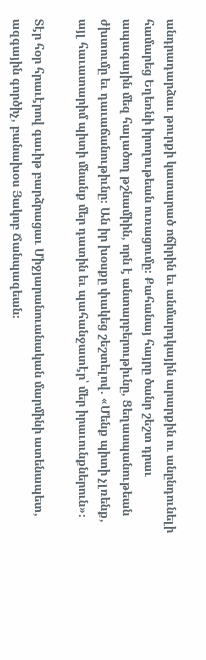անդրադարձաւ թուրքի կատարած ոճիրին եւ անմարդկային արարքին ու անընդունելի համարեց Եղեռնի իրողութեան ուռացումը։ Քահանայ հայրը ծանր շեշտ դրաւ ապագային մեզ հալածող թշնամիին, որն է անտարբերութիւնը, Ցեղասպանութեան ժխտումը եւ դաւաճանութիւնը։ Ան իր խօսքը փակեց շեշտելով. «Մենք պիտի չլռենք, այլ հաւատարիմ պիտի մնանք մեր դատին եւ պահանջատէր՝ մեր իրաւունքներուն»։

Տէր հօր հրաւէրով գաւիթ բարձրացաւ Միջյարանուանական մարմինի ատենապետ, ազգային գործիչ, բանախօս Յակոբ Ճանպազեան։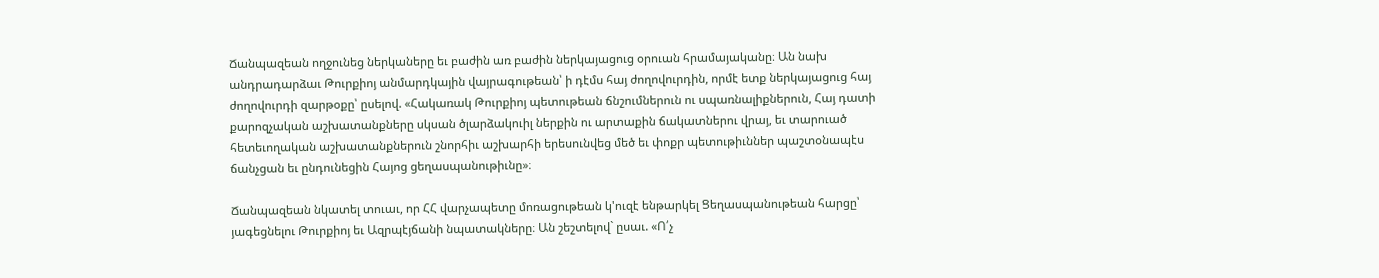Ճանպազեան ողջունեց ներկաները եւ բաժին առ բաժին ներկայացուց օրուան հրամայականը։ Ան նախ անդրադարձաւ Թուրքիոյ անմարդկային վայրագութեան՝ ի դէմս հայ ժողովուրդին, որմէ ետք ներկայացուց հայ ժողովուրդի զարթօքը՝ ըսելով. «Հակառակ Թուրքիոյ պետութեան ճնշումներուն ու սպառնալիքներուն, Հայ դատի քարոզչական աշխատանքները սկսան ծլարձակուիլ ներքին ու արտաքին ճակատներու վրայ, եւ տարուած հետեւողական աշխատանքներուն շնորհիւ աշխարհի երեսունվեց մեծ եւ փոքր պետութիւններ պաշտօնապէս ճանչցան եւ ընդունեցին Հայոց ցեղասպանութիւնը»։

Ճանպազեան նկատել տուաւ, որ ՀՀ վարչապետը մոռացութեան կ'ուզէ ենթարկել Ցեղասպանութեան հարցը՝ յագեցնելու Թուրքիոյ եւ Ազրպէյճանի նպատակները։ Ան շեշտելով` ըսաւ. «Ո՛չ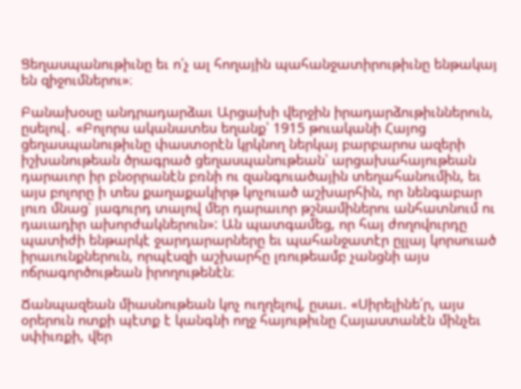Ցեղասպանութիւնը եւ ո՛չ ալ հողային պահանջատիրութիւնը ենթակայ են զիջումներու»։

Բանախօսը անդրադարձաւ Արցախի վերջին իրադարձութիւններուն, ըսելով․ «Բոլորս ականատես եղանք՝ 1915 թուականի Հայոց ցեղասպանութիւնը փաստօրէն կրկնող ներկայ բարբարոս ազերի իշխանութեան ծրագրած ցեղասպանութեան՝ արցախահայութեան դարաւոր իր բնօրրանէն բռնի ու զանգուածային տեղահանումին, եւ այս բոլորը ի տես քաղաքակիրթ կոչուած աշխարհին, որ նենգաբար լուռ մնաց՝ յագուրդ տալով մեր դարաւոր թշնամիներու անհատնում ու դաւադիր ախորժակներուն»: Ան պատգամեց, որ հայ ժողովուրդը պատիժի ենթարկէ ջարդարարները եւ պահանջատէր ըլլայ կորսուած իրաւունքներուն, որպէսզի աշխարհը լռութեամբ չանցնի այս ոճրագործութեան իրողութենէն։

Ճանպազեան միասնութեան կոչ ուղղելով, ըսաւ. «Սիրելինե՛ր, այս օրերուն ոտքի պէտք է կանգնի ողջ հայութիւնը Հայաստանէն մինչեւ սփիւռքի, վեր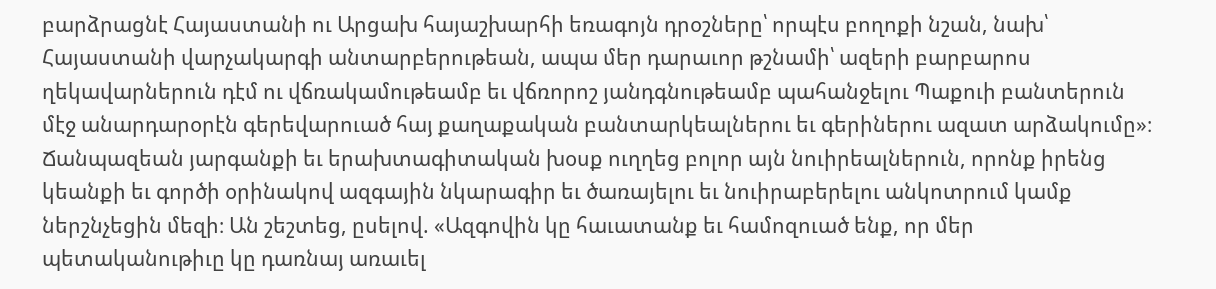բարձրացնէ Հայաստանի ու Արցախ հայաշխարհի եռագոյն դրօշները՝ որպէս բողոքի նշան, նախ՝ Հայաստանի վարչակարգի անտարբերութեան, ապա մեր դարաւոր թշնամի՝ ազերի բարբարոս ղեկավարներուն դէմ ու վճռակամութեամբ եւ վճռորոշ յանդգնութեամբ պահանջելու Պաքուի բանտերուն մէջ անարդարօրէն գերեվարուած հայ քաղաքական բանտարկեալներու եւ գերիներու ազատ արձակումը»։ Ճանպազեան յարգանքի եւ երախտագիտական խօսք ուղղեց բոլոր այն նուիրեալներուն, որոնք իրենց կեանքի եւ գործի օրինակով ազգային նկարագիր եւ ծառայելու եւ նուիրաբերելու անկոտրում կամք ներշնչեցին մեզի։ Ան շեշտեց, ըսելով. «Ազգովին կը հաւատանք եւ համոզուած ենք, որ մեր պետականութիւը կը դառնայ առաւել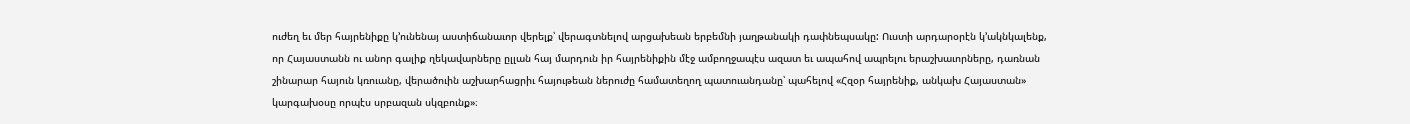ուժեղ եւ մեր հայրենիքը կ’ունենայ աստիճանաւոր վերելք՝ վերագտնելով արցախեան երբեմնի յաղթանակի դափնեպսակը: Ուստի արդարօրէն կ’ակնկալենք, որ Հայաստանն ու անոր գալիք ղեկավարները ըլլան հայ մարդուն իր հայրենիքին մէջ ամբողջապէս ազատ եւ ապահով ապրելու երաշխաւորները, դառնան շինարար հայուն կռուանը, վերածուին աշխարհացրիւ հայութեան ներուժը համատեղող պատուանդանը՝ պահելով «Հզօր հայրենիք, անկախ Հայաստան» կարգախօսը որպէս սրբազան սկզբունք»։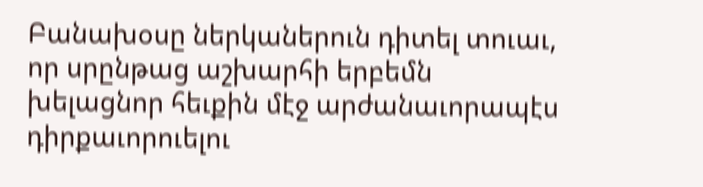Բանախօսը ներկաներուն դիտել տուաւ, որ սրընթաց աշխարհի երբեմն խելացնոր հեւքին մէջ արժանաւորապէս դիրքաւորուելու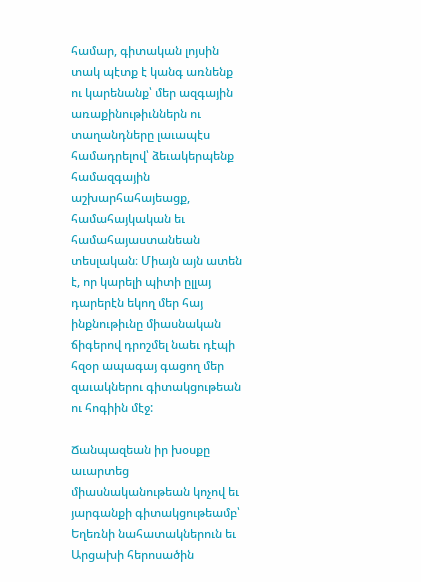համար, գիտական լոյսին տակ պէտք է կանգ առնենք ու կարենանք՝ մեր ազգային առաքինութիւններն ու տաղանդները լաւապէս համադրելով՝ ձեւակերպենք համազգային աշխարհահայեացք, համահայկական եւ համահայաստանեան տեսլական։ Միայն այն ատեն է, որ կարելի պիտի ըլլայ դարերէն եկող մեր հայ ինքնութիւնը միասնական ճիգերով դրոշմել նաեւ դէպի հզօր ապագայ գացող մեր զաւակներու գիտակցութեան ու հոգիին մէջ:

Ճանպազեան իր խօսքը աւարտեց միասնականութեան կոչով եւ յարգանքի գիտակցութեամբ՝ Եղեռնի նահատակներուն եւ Արցախի հերոսածին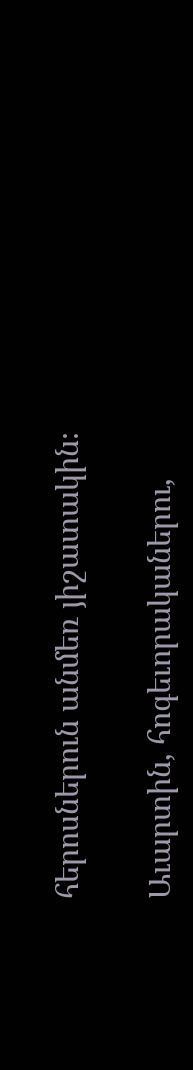հերոսներուն անմեռ յիշատակին։

Աւարտին, հոգեւորականերու,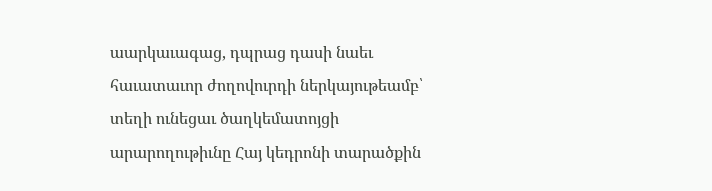աարկաւագաց, դպրաց դասի նաեւ հաւատաւոր ժողովուրդի ներկայութեամբ՝ տեղի ունեցաւ ծաղկեմատոյցի արարողութիւնը Հայ կեդրոնի տարածքին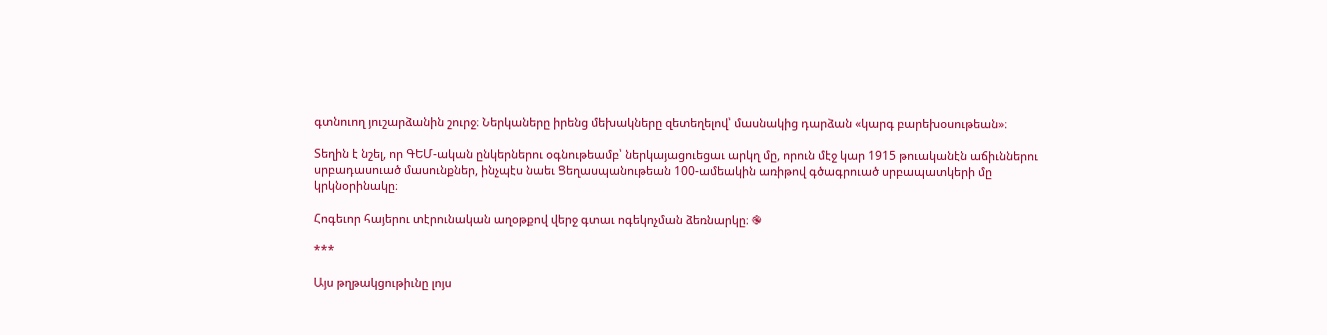գտնուող յուշարձանին շուրջ։ Ներկաները իրենց մեխակները զետեղելով՝ մասնակից դարձան «կարգ բարեխօսութեան»։

Տեղին է նշել, որ ԳԵՄ-ական ընկերներու օգնութեամբ՝ ներկայացուեցաւ արկղ մը, որուն մէջ կար 1915 թուականէն աճիւններու սրբադասուած մասունքներ, ինչպէս նաեւ Ցեղասպանութեան 100-ամեակին առիթով գծագրուած սրբապատկերի մը կրկնօրինակը։

Հոգեւոր հայերու տէրունական աղօթքով վերջ գտաւ ոգեկոչման ձեռնարկը։ ֎

***

Այս թղթակցութիւնը լոյս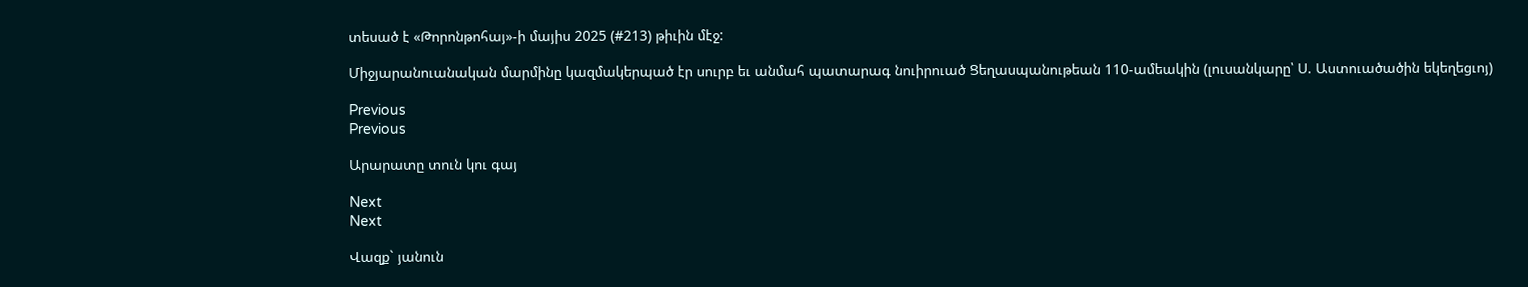տեսած է «Թորոնթոհայ»-ի մայիս 2025 (#213) թիւին մէջ:

Միջյարանուանական մարմինը կազմակերպած էր սուրբ եւ անմահ պատարագ նուիրուած Ցեղասպանութեան 110-ամեակին (լուսանկարը՝ Ս. Աստուածածին եկեղեցւոյ)

Previous
Previous

Արարատը տուն կու գայ

Next
Next

Վազք` յանուն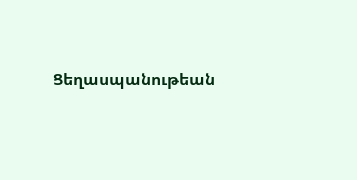Ցեղասպանութեան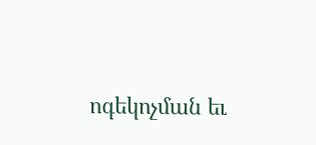ոգեկոչման եւ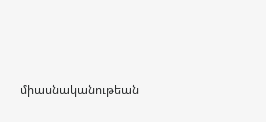միասնականութեան